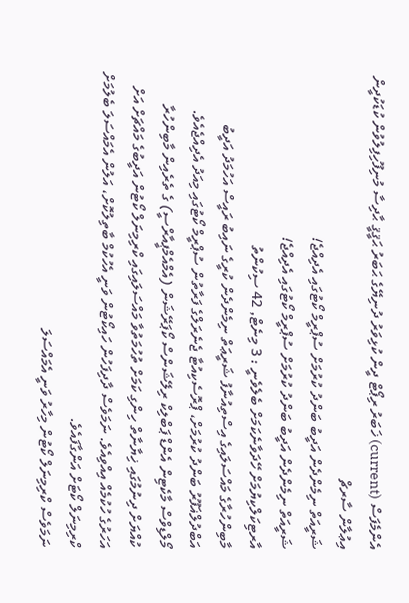އެންމެފަސް (current) ޚަބަރު ރިޕޯޓް ދީން ކުޅިވަރު ދުނިޔޭގެ ޙަބަރު ޙަޤީޤީ ޙާދިސާ މުނިފޫހިފިލުވުން ކުޑަކުދީން އިޢުލާން ސާރޗް
ޝަރީއަތް ނިމެންދެން އަދީބު ބަންދު ކުރުމަށް ސުޕްރީމް ކޯޓުގައި އެދިއްޖެ!
ޝަރީއަތް ނިމެންދެން އަދީބު ބަންދު ކުރުމަށް ސުޕްރީމް ކޯޓުގައި އެދިއްޖެ!
އާރޓިކަލްކިޔުމަށް ހޭދަވާނެކަމަށް ބެލެވެނީ : 3 މިނެޓް, 42 ސިކުންތު
މާބިންހުރާގެ މައްސަލައިގެ އިސްތިއުނާފު ޝަރީޢަތް ނިމެންދެން ކުރީގެ ނައިބު ރައީސް އަހުމަދު އަދީބު އަބްދުލްޣަފޫރު ބަންދު ކުރުމަށް، ޕްރޮސެކިއުޓާ ޖެނެރަލްގެ ފަރާތުން ސުޕްރީމް ކޯޓުގައި މިއަދު އެދިއްޖެއެވެ.
މޯލްޑިވްސް މާކެޓިން އެންޑް ޕަބްލިކް ރިލޭޝަންސް ކޯޕަރޭޝަން (އެމްއެމްޕީއާރްސީ) ގެ ތެރެއިން މާބިންހުރާ ކުއްޔަށް ދިނުމުގައި ޚިޔާނާތް ހިންގި ކަމަށް ތުހުމަތުވާ މައްސަލައިގައި ކްރިމިނަލް ކޯޓުން އަދީބުގެ މައްޗަށް އަށް އަހަރުގެ ހުކުމެއް އިއްވިއެވެ. ނަމަވެސް ދާދިފަހުން ހައިކޯޓުން ވަނީ އެހުކުމް ބާތިލުކޮށް، އަލުން އެމައްސަލަ ބެލުމަށް ކްރިމިނަލް ކޯޓަށް އަންގާފައެވެ.
ނަމަވެސް ކްރިމިނަލް ކޯޓުން މިހާރު ވަނީ އެމައްސަލަ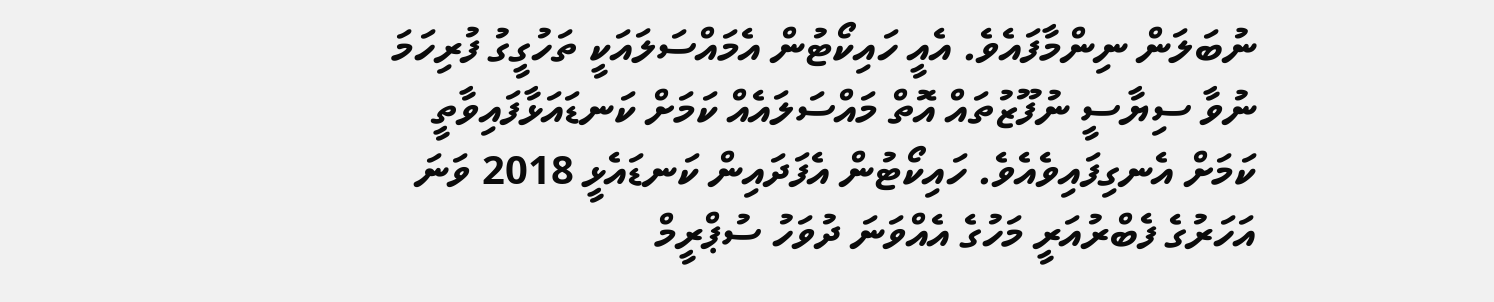ނުބަލަން ނިންމާފައެވެ. އެއީ ހައިކޯޓުން އެމައްސަލައަކީ ތަހުގީގު ފުރިހަމަ ނުވާ ސިޔާސީ ނުފޫޒުތައް އޮތް މައްސަލައެއް ކަމަށް ކަނޑައަޅާފައިވާތީ ކަމަށް އެނގިފައިވެއެވެ. ހައިކޯޓުން އެފަދައިން ކަނޑައެޅީ 2018 ވަނަ އަހަރުގެ ފެބްރުއަރީ މަހުގެ އެއްވަނަ ދުވަހު ސުޕްރީމް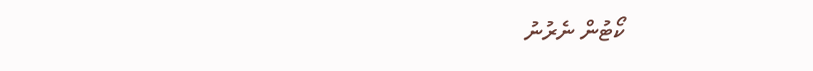ކޯޓުން ނެރުނު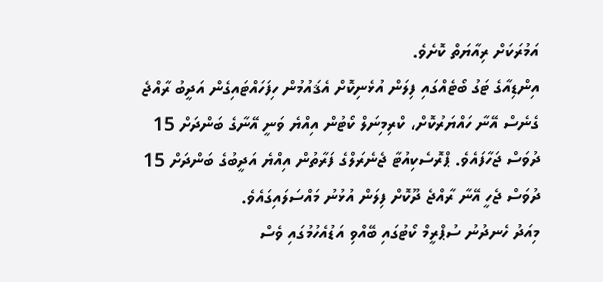އަމުރަކަށް ރިއާޔަތް ކޮށެވެ.
އިންޑިއާގެ ޓަގު ބޯޓެއްގައި ފިލަން އުޅެނިކޮށް އެޤައުމުން ހިފަހައްޓައިގެން އަދީބު ރާއްޖެ ގެނެސް އޭނާ ހައްޔަރުކޮށް، ކްރިމިނަލް ކޯޓުން އިއްޔެ ވަނީ އޭނާގެ ބަންދަށް 15 ދުވަސް ޖަހާފައެވެ. ޕްރޮސެކިއުޓާ ޖެނެރަލްގެ ފަރާތުން އިއްޔެ އަދީބުގެ ބަންދަށް 15 ދުވަސް ޖެހީ އޭނާ ރާއްޖެ ދޫކޮށް ފިލަން އުޅުނު މައްސަލައިގައެވެ.
މިއަދު ހެނދުނު ސުޕްރީމް ކޯޓުގައި ބޭއްވި އަޑުއެހުމުގައި ވެސް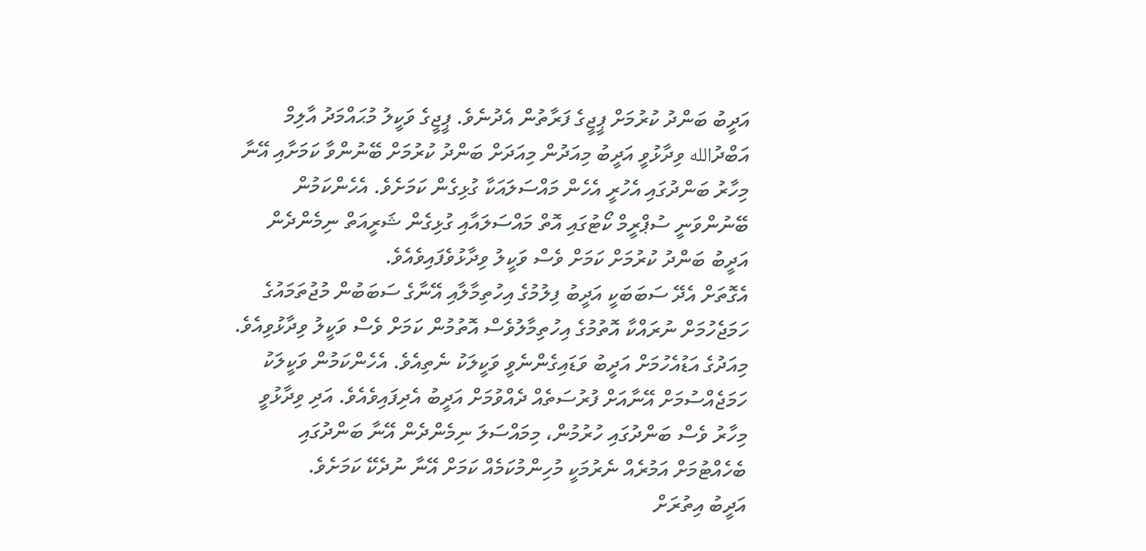އަދީބު ބަންދު ކުރުމަށް ޕީޖީގެ ފަރާތުން އެދުނެވެ. ޕީޖީގެ ވަކީލު މުޙައްމަދު އާލިމް އަބްދުالله ވިދާޅުވީ އަދީބު މިއަދުން މިއަދަށް ބަންދު ކުރުމަށް ބޭނުންވާ ކަމަށާއި އޭނާ މިހާރު ބަންދުގައި އެހުރީ އެހެން މައްސަލައަކާ ގުޅިގެން ކަމަށެވެ. އެހެންކަމުން ބޭނުންވަނީ ސުޕްރީމް ކޯޓުގައި އޮތް މައްސަލައާއި ގުޅިގެން ޝަރީއަތް ނިމެންދެން އަދީބު ބަންދު ކުރުމަށް ކަމަށް ވެސް ވަކީލު ވިދާޅުވެފައިވެއެވެ.
އެގޮތަށް އެދޭ ސަބަބަކީ އަދީބު ފިލުމުގެ އިހުތިމާލާއި އޭނާގެ ސަބަބުން މުޖުތަމައުގެ ހަމަޖެހުމަށް ނުރައްކާ އޮތުމުގެ އިހުތިމާލުވެސް އޮތުމުން ކަމަށް ވެސް ވަކީލު ވިދާޅުވިއެވެ.
މިއަދުގެ އަޑުއެހުމަށް އަދީބު ވަޑައިގެންނެވީ ވަކީލަކު ނެތިއެވެ. އެހެންކަމުން ވަކީލަކު ހަމަޖެއްސުމަށް އޭނާއަށް ފުރުސަތެއް ދެއްވުމަށް އަދީބު އެދިފައިވެއެވެ. އަދި ވިދާޅުވީ މިހާރު ވެސް ބަންދުގައި ހުރުމުން، މިމައްސަލަ ނިމެންދެން އޭނާ ބަންދުގައި ބެހެއްޓުމަށް އަމުރެއް ނެރުމަކީ މުހިންމުކަމެއް ކަމަށް އޭނާ ނުދެކޭ ކަމަށެވެ.
އަދީބު އިތުރަށް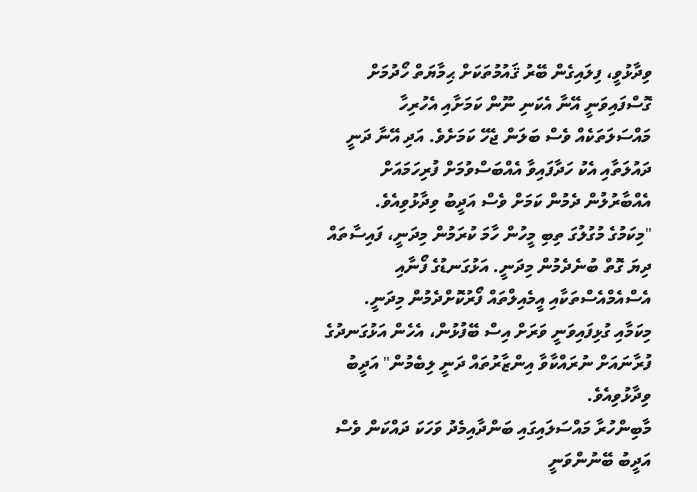ވިދާޅުވީ، ފިލައިގެން ބޭރު ޤައުމުތަކަށް ޙިމާޔަތް ހޯދުމަށް ގޮސްފައިވަނީ އޭނާ އެކަނި ނޫން ކަމަށާއި އެހުރިހާ މައްސަލަތަކެއް ވެސް ބަލަން ޖެހޭ ކަމަށެވެ. އަދި އޭނާ ދަނީ ދައުލަތާއި އެކު ހަދާފައިވާ އެއްބަސްވުމަށް ފުރިހަމައަށް އެއްބާރުލުން ދެމުން ކަމަށް ވެސް އަދީބު ވިދާޅުވިއެވެ.
"މިކަމުގެ މުގުލުގަ ތިބި މީހުން ހާމަ ކުރަމުން މިދަނީ، ފައިސާތައް ދިޔަ ގޮތް ބުނެދެމުން މިދަނީ. އަޅުގަނޑުގެ ފޯނާއި އެސްއެމްއެސްތަކާއި އީމެއިލްތައް ފޯރުކޮށްދެމުން މިދަނީ. މިކަމާއި ގުޅިފައިވަނީ ވަރަށް އިސް ބޭފުޅުން، އެހެން އަޅުގަނދުގެ ފުރާނައަށް ނުރައްކާވާ އިންޒާރުތައް ދަނީ ލިބެމުން" އަދީބު ވިދާޅުވިއެވެ.
މާބިންހުރާ މައްސަލައިގައި ބަންދާއިމެދު ވަހަކަ ދައްކަން ވެސް އަދީބު ބޭނުންވަނީ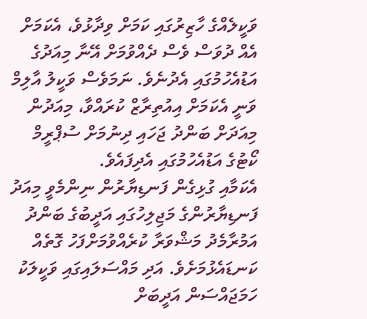ވަކީލެއްގެ ހާޒިރުގައި ކަމަށް ވިދާޅުވެ، އެކަމަށް އެއް ދުވަސް ވެސް ދެއްވުމަށް އޭނާ މިއަދުގެ އަޑުއެހުމުގައި އެދުނެވެ. ނަމަވެސް ވަކީލު އާލިމް ވަނީ އެކަމަށް އިއުތިރާޒް ކުރައްވާ، މިއަދުން މިއަދަށް ބަންދު ޖަހައި ދިނުމަށް ސުޕްރީމް ކޯޓުގެ އަޑުއެހުމުގައި އެދިފައެވެ.
އެކަމާއި ގުޅިގެން ފަނޑިޔާރުން ނިންމެވީ މިއަދު ފަނޑިޔާރުންގެ މަޖިލިހުގައި އަދީބުގެ ބަންދު އަމުރާމެދު މަޝްވަރާ ކުރެއްވުމަށްފަހު ގޮތެއް ކަނޑައެޅުމަށެވެ. އަދި މައްސަލައިގައި ވަކީލަކު ހަމަޖައްސަން އަދީބަށް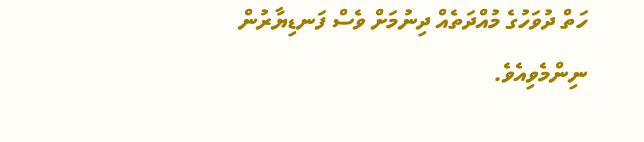ހަތް ދުވަހުގެ މުއްދަތެއް ދިނުމަށް ވެސް ފަނޑިޔާރުން ނިންމެވިއެވެ.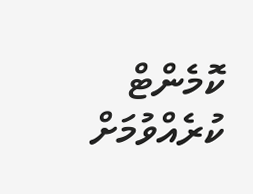ކޮމެންޓް ކުރެއްވުމަށް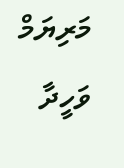މަރިޔަމް ވަހީދާ